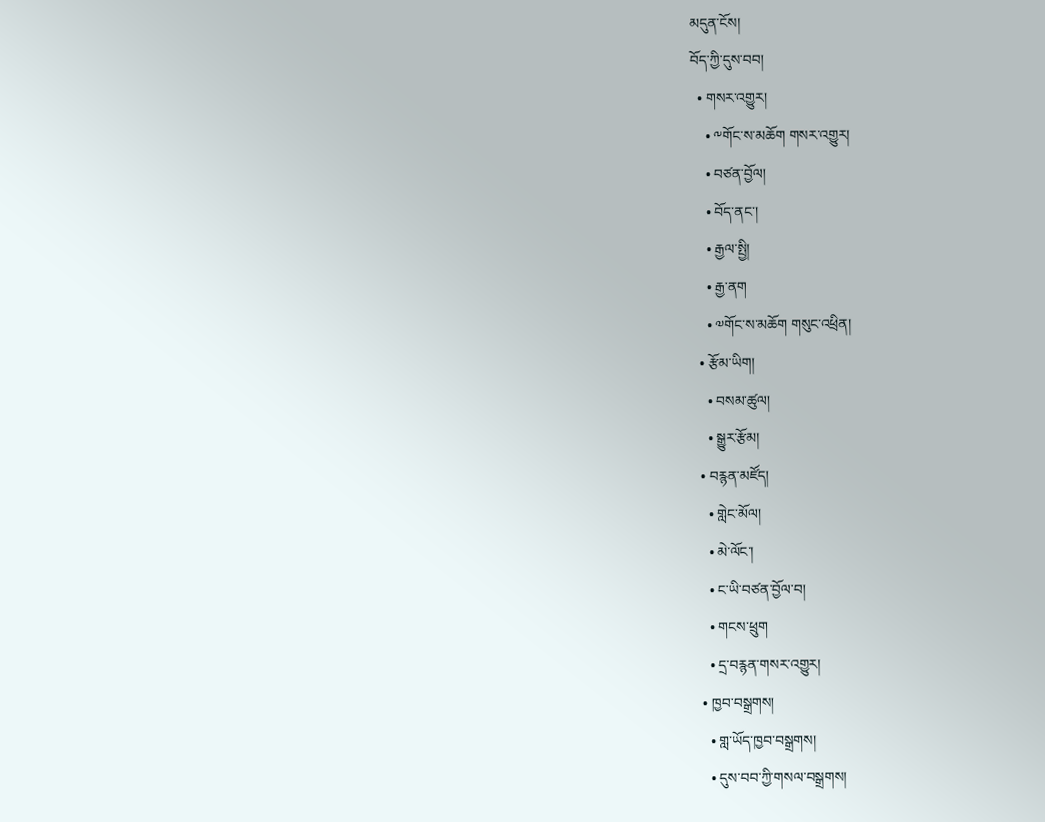མདུན་ངོས།
བོད་ཀྱི་དུས་བབ།
  • གསར་འགྱུར།
    • ༸གོང་ས་མཆོག གསར་འགྱུར།
    • བཙན་བྱོལ།
    • བོད་ནང་།
    • རྒྱལ་སྤྱི།
    • རྒྱ་ནག
    • ༧གོང་ས་མཆོག གསུང་འཕྲིན།
  • རྩོམ་ཡིག།
    • བསམ་ཚུལ།
    • སྒྱུར་རྩོམ།
  • བརྙན་མཛོད།
    • གླེང་མོལ།
    • མེ་ལོང་།
    • ང་ཡི་བཙན་བྱོལ་བ།
    • གངས་ཕྲུག
    • དྲ་བརྙན་གསར་འགྱུར།
  • ཁྱབ་བསྒྲགས།
    • གླ་ཡོད་ཁྱབ་བསྒྲགས།
    • དུས་བབ་ཀྱི་གསལ་བསྒྲགས།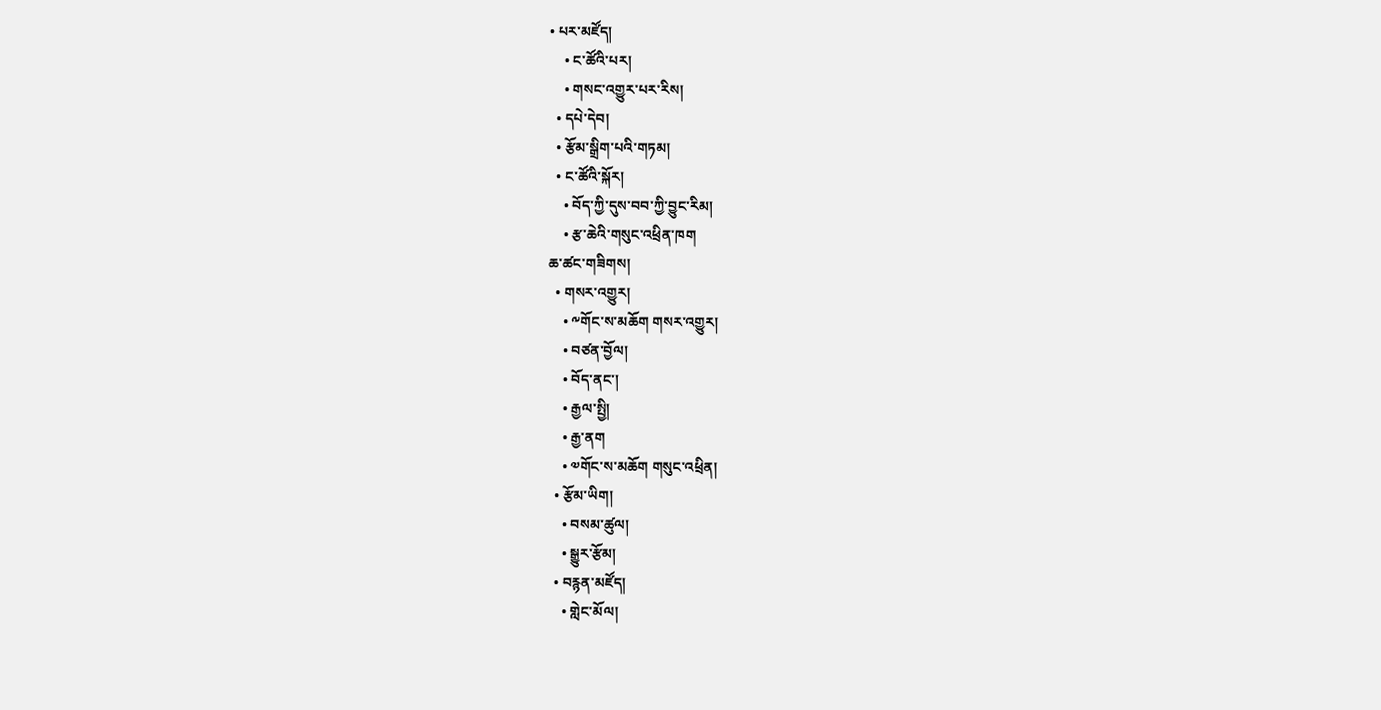• པར་མཛོད།
    • ང་ཚོའི་པར།
    • གསང་འགྱུར་པར་རིས།
  • དཔེ་དེབ།
  • རྩོམ་སྒྲིག་པའི་གཏམ།
  • ང་ཚོའི་སྐོར།
    • བོད་ཀྱི་དུས་བབ་ཀྱི་བྱུང་རིམ།
    • རྩ་ཆེའི་གསུང་འཕྲིན་ཁག
ཆ་ཚང་གཟིགས།
  • གསར་འགྱུར།
    • ༸གོང་ས་མཆོག གསར་འགྱུར།
    • བཙན་བྱོལ།
    • བོད་ནང་།
    • རྒྱལ་སྤྱི།
    • རྒྱ་ནག
    • ༧གོང་ས་མཆོག གསུང་འཕྲིན།
  • རྩོམ་ཡིག།
    • བསམ་ཚུལ།
    • སྒྱུར་རྩོམ།
  • བརྙན་མཛོད།
    • གླེང་མོལ།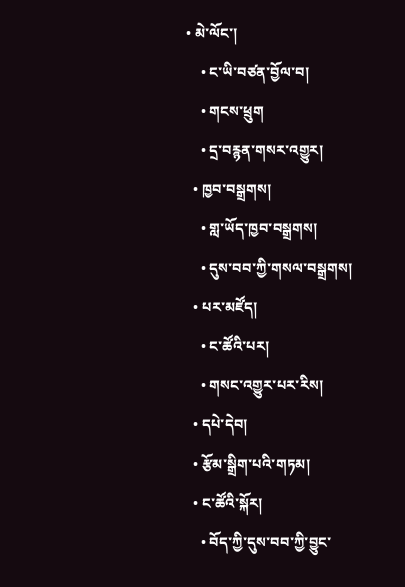• མེ་ལོང་།
    • ང་ཡི་བཙན་བྱོལ་བ།
    • གངས་ཕྲུག
    • དྲ་བརྙན་གསར་འགྱུར།
  • ཁྱབ་བསྒྲགས།
    • གླ་ཡོད་ཁྱབ་བསྒྲགས།
    • དུས་བབ་ཀྱི་གསལ་བསྒྲགས།
  • པར་མཛོད།
    • ང་ཚོའི་པར།
    • གསང་འགྱུར་པར་རིས།
  • དཔེ་དེབ།
  • རྩོམ་སྒྲིག་པའི་གཏམ།
  • ང་ཚོའི་སྐོར།
    • བོད་ཀྱི་དུས་བབ་ཀྱི་བྱུང་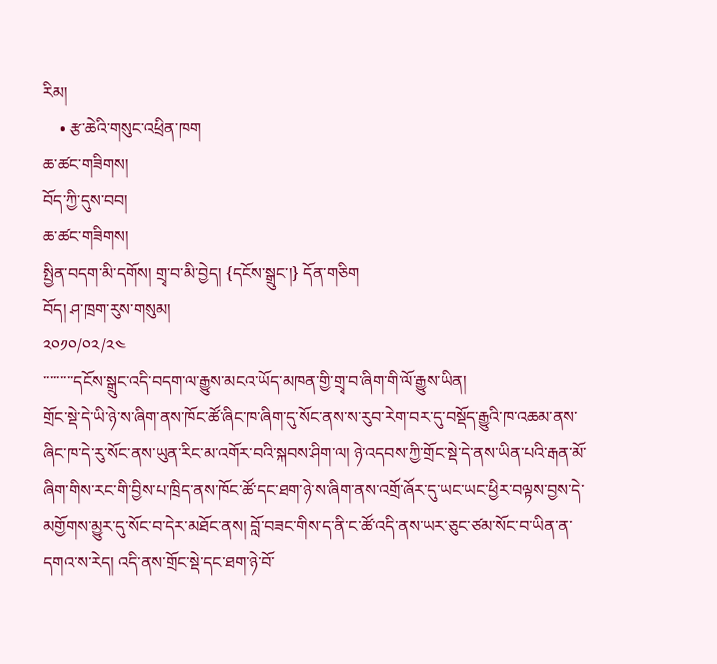རིམ།
    • རྩ་ཆེའི་གསུང་འཕྲིན་ཁག
ཆ་ཚང་གཟིགས།
བོད་ཀྱི་དུས་བབ།
ཆ་ཚང་གཟིགས།
སྤྱིན་བདག་མི་དགོས། གྲྭ་བ་མི་བྱེད། {དངོས་སྒྲུང་།} དོན་གཅིག
བོད། ཤ་ཁྲག་རུས་གསུམ།
༢༠༡༠/༠༢/༢༤
་་་་་་་་་དངོས་སྒྲུང་འདི་བདག་ལ་རྒྱུས་མངའ་ཡོད་མཁན་གྱི་གྲྭ་བ་ཞིག་གི་ལོ་རྒྱུས་ཡིན།
གྲོང་སྡེ་དེ་ཡི་ཉེ་ས་ཞིག་ནས་ཁོང་ཚོ་ཞིང་ཁ་ཞིག་དུ་སོང་ནས་ས་རུབ་རེག་བར་དུ་བསྡོད་རྒྱུའི་ཁ་འཆམ་ནས་ཞིང་ཁ་དེ་རུ་སོང་ནས་ཡུན་རིང་མ་འགོར་བའི་སྐབས་ཤིག་ལ། ཉེ་འདབས་ཀྱི་གྲོང་སྡེ་དེ་ནས་ཡིན་པའི་རྒན་མོ་ཞིག་གིས་རང་གི་བྱིས་པ་ཁྲིད་ནས་ཁོང་ཚོ་དང་ཐག་ཉེ་ས་ཞིག་ནས་འགྲོ་ཞོར་དུ་ཡང་ཡང་ཕྱིར་བལྟས་བྱས་དེ་མགྱོགས་མྱུར་དུ་སོང་བ་དེར་མཐོང་ནས། བློ་བཟང་གིས་ད་ནི་ང་ཚོ་འདི་ནས་ཡར་ཅུང་ཙམ་སོང་བ་ཡིན་ན་དགའ་ས་རེད། འདི་ནས་གྲོང་སྡེ་དང་ཐག་ཉེ་བོ་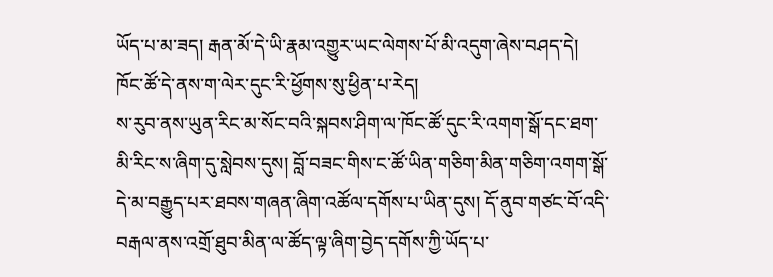ཡོད་པ་མ་ཟད། རྒན་མོ་དེ་ཡི་རྣམ་འགྱུར་ཡང་ལེགས་པོ་མི་འདུག་ཞེས་བཤད་དེ། ཁོང་ཚོ་དེ་ནས་ག་ལེར་དུང་རི་ཕྱོགས་སུ་ཕྱིན་པ་རེད།
ས་རུབ་ནས་ཡུན་རིང་མ་སོང་བའི་སྐབས་ཤིག་ལ་ཁོང་ཚོ་དུང་རི་འགག་སྒོ་དང་ཐག་མི་རིང་ས་ཞིག་དུ་སླེབས་དུས། བློ་བཟང་གིས་ང་ཚོ་ཡིན་གཅིག་མིན་གཅིག་འགག་སྒོ་དེ་མ་བརྒྱུད་པར་ཐབས་གཞན་ཞིག་འཚོལ་དགོས་པ་ཡིན་དུས། དོ་ནུབ་གཙང་བོ་འདི་བརྒལ་ནས་འགྲོ་ཐུབ་མིན་ལ་ཚོད་ལྟ་ཞིག་བྱེད་དགོས་ཀྱི་ཡོད་པ་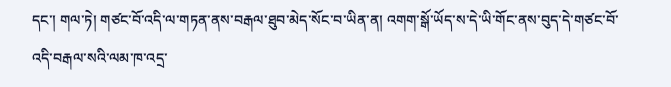དང་། གལ་ཏེ། གཙང་བོ་འདི་ལ་གཏན་ནས་བརྒལ་ཐུབ་མེད་སོང་བ་ཡིན་ན། འགག་སྒོ་ཡོད་ས་དེ་ཡི་གོང་ནས་བུད་དེ་གཙང་བོ་འདི་བརྒལ་སའི་ལམ་ཁ་འདྲ་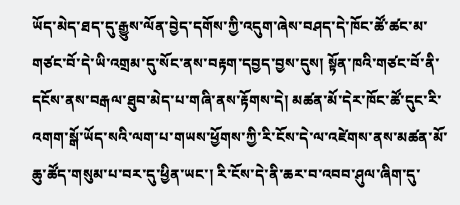ཡོད་མེད་ཐད་དུ་རྒྱུས་ལོན་བྱེད་དགོས་ཀྱི་འདུག་ཞེས་བཤད་དེ་ཁོང་ཚོ་ཚང་མ་གཙང་བོ་དེ་ཡི་འགྲམ་དུ་སོང་ནས་བརྟག་དབྱད་བྱས་དུས། སྟོན་ཁའི་གཙང་བོ་ནི་དངོས་ནས་བརྒལ་ཐུབ་མེད་པ་གཞི་ནས་རྟོགས་དེ། མཚན་མོ་དེར་ཁོང་ཚོ་དུང་རི་འགག་སྒོ་ཡོད་སའི་ལག་པ་གཡས་ཕྱོགས་ཀྱི་རི་ངོས་དེ་ལ་འཛེགས་ནས་མཚན་མོ་ཆུ་ཚོད་གསུམ་པ་བར་དུ་ཕྱིན་ཡང་། རི་ངོས་དེ་ནི་ཆར་བ་འབབ་ཤུལ་ཞིག་དུ་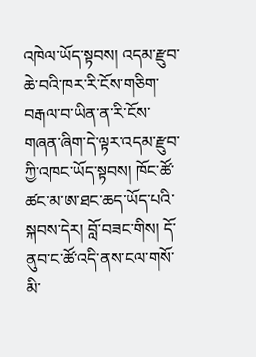འཁེལ་ཡོད་སྟབས། འདམ་རྫུབ་ཆེ་བའི་ཁར་རི་ངོས་གཅིག་བརྒལ་བ་ཡིན་ན་རི་ངོས་གཞན་ཞིག་དེ་ལྟར་འདམ་རྫུབ་ཀྱི་འཁང་ཡོད་སྟབས། ཁོང་ཚོ་ཚང་མ་ཨ་ཐང་ཆད་ཡོད་པའི་སྐབས་དེར། བློ་བཟང་གིས། དོ་ནུབ་ང་ཚོ་འདི་ནས་ངལ་གསོ་མི་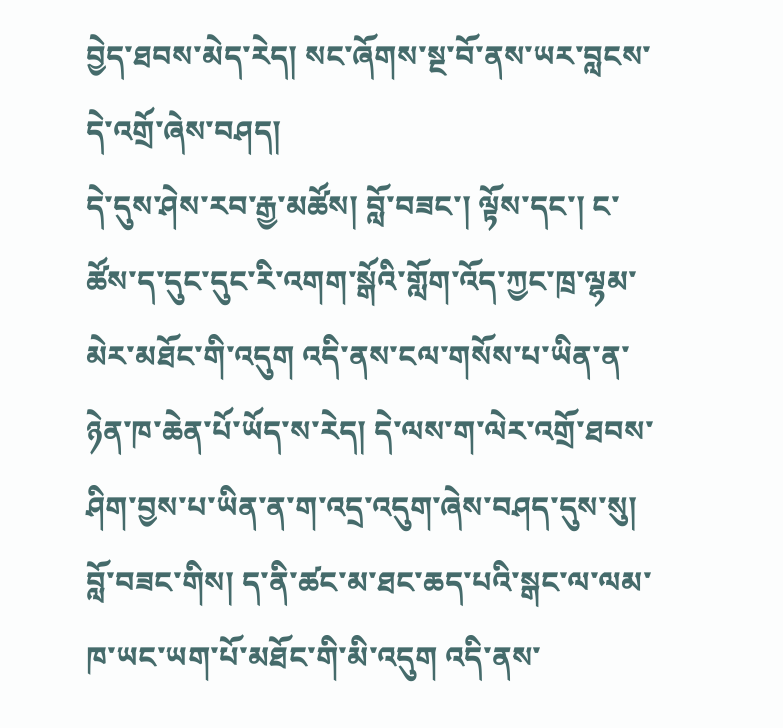བྱེད་ཐབས་མེད་རེད། སང་ཞོགས་སྔ་བོ་ནས་ཡར་བླངས་དེ་འགྲོ་ཞེས་བཤད།
དེ་དུས་ཤེས་རབ་རྒྱ་མཚོས། བློ་བཟང་། ལྟོས་དང་། ང་ཚོས་ད་དུང་དུང་རི་འགག་སྒོའི་གློག་འོད་ཀྱང་ཁྲ་ལྷམ་མེར་མཐོང་གི་འདུག འདི་ནས་ངལ་གསོས་པ་ཡིན་ན་ཉེན་ཁ་ཆེན་པོ་ཡོད་ས་རེད། དེ་ལས་ག་ལེར་འགྲོ་ཐབས་ཤིག་བྱས་པ་ཡིན་ན་ག་འདྲ་འདུག་ཞེས་བཤད་དུས་སུ། བློ་བཟང་གིས། ད་ནི་ཚང་མ་ཐང་ཆད་པའི་སྒང་ལ་ལམ་ཁ་ཡང་ཡག་པོ་མཐོང་གི་མི་འདུག འདི་ནས་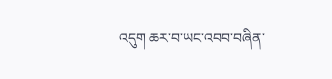འདུག ཆར་བ་ཡང་འབབ་བཞིན་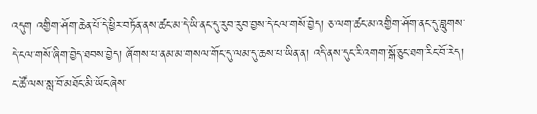འདུག འགྱིག་ཤོག་ཆེན་པོ་དེ་ཕྱིར་བཏོན་ནས་ཚང་མ་དེ་ཡི་ནང་དུ་རུབ་རུབ་བྱས་དེ་ངལ་གསོ་བྱེད། ཅ་ལག་ཚང་མ་འགྱིག་ཤོག་ནང་དུ་བླུགས་དེ་ངལ་གསོ་ཞིག་བྱེད་ཐབས་བྱེད། ཞོགས་པ་ནམ་མ་གསལ་གོང་དུ་ལམ་དུ་ཆས་པ་ཡིན་ན། འདི་ནས་དུང་རི་འགག་སྒོ་ཅུང་ཐག་རིང་བོ་རེད། ང་ཚོ་ལས་སླ་བོ་མཐོང་མི་ཡོང་ཞེས་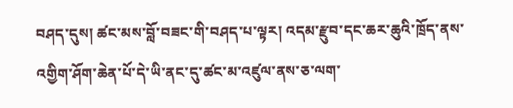བཤད་དུས། ཚང་མས་བློ་བཟང་གི་བཤད་པ་ལྟར། འདམ་རྫུབ་དང་ཆར་ཆུའི་ཁྲོད་ནས་འགྱིག་ཤོག་ཆེན་པོ་དེ་ཡི་ནང་དུ་ཚང་མ་འཛུལ་ནས་ཅ་ལག་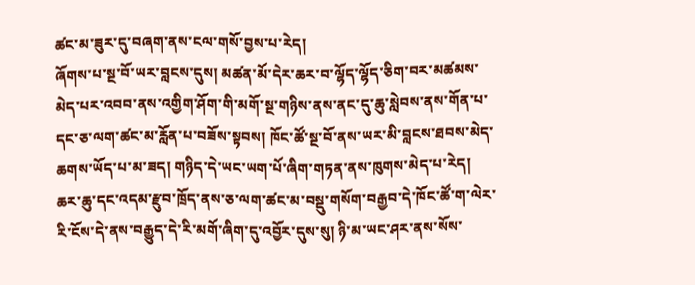ཚང་མ་ཟུར་དུ་བཞག་ནས་ངལ་གསོ་བྱས་པ་རེད།
ཞོགས་པ་སྔ་བོ་ཡར་བླངས་དུས། མཚན་མོ་དེར་ཆར་བ་ལྷོད་ལྷོད་ཅིག་བར་མཚམས་མེད་པར་འབབ་ནས་འགྱིག་ཤོག་གི་མགོ་སྔ་གཉིས་ནས་ནང་དུ་ཆུ་སླེབས་ནས་གོན་པ་དང་ཅ་ལག་ཚང་མ་རློན་པ་བཟོས་སྟབས། ཁོང་ཚོ་སྔ་བོ་ནས་ཡར་མི་བླངས་ཐབས་མེད་ཆགས་ཡོད་པ་མ་ཟད། གཉིད་དེ་ཡང་ཡག་པོ་ཞིག་གཏན་ནས་ཁུགས་མེད་པ་རེད།
ཆར་ཆུ་དང་འདམ་རྫུབ་ཁྲོད་ནས་ཅ་ལག་ཚང་མ་བསྡུ་གསོག་བརྒྱབ་དེ་ཁོང་ཚོ་ག་ལེར་རི་ངོས་དེ་ནས་བརྒྱུད་དེ་རི་མགོ་ཞིག་དུ་འབྱོར་དུས་སུ། ཉི་མ་ཡང་ཤར་ནས་སོས་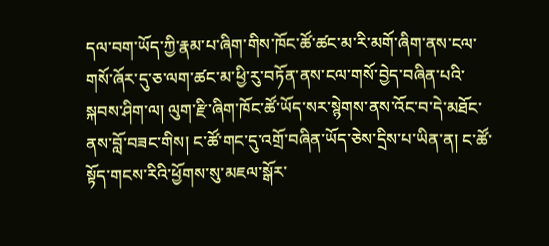དལ་བག་ཡོད་ཀྱི་རྣམ་པ་ཞིག་གིས་ཁོང་ཚོ་ཚང་མ་རི་མགོ་ཞིག་ནས་ངལ་གསོ་ཞོར་དུ་ཅ་ལག་ཚང་མ་ཕྱི་རུ་བཏོན་ནས་ངལ་གསོ་བྱེད་བཞིན་པའི་སྐབས་ཤིག་ལ། ལུག་རྫི་ཞིག་ཁོང་ཚོ་ཡོད་སར་སྙེགས་ནས་འོང་བ་དེ་མཐོང་ནས་བློ་བཟང་གིས། ང་ཚོ་གང་དུ་འགྲོ་བཞིན་ཡོད་ཅེས་དྲིས་པ་ཡིན་ན། ང་ཚོ་སྟོད་གངས་རིའི་ཕྱོགས་སུ་མཇལ་སྒོར་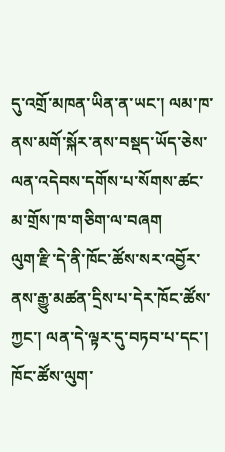དུ་འགྲོ་མཁན་ཡིན་ན་ཡང་། ལམ་ཁ་ནས་མགོ་སྐོར་ནས་བསྡད་ཡོད་ཅེས་ལན་འདེབས་དགོས་པ་སོགས་ཚང་མ་གྲོས་ཁ་གཅིག་ལ་བཞག
ལུག་རྫི་དེ་ནི་ཁོང་ཚོས་སར་འབྱོར་ནས་རྒྱུ་མཚན་དྲིས་པ་དེར་ཁོང་ཚོས་ཀྱང་། ལན་དེ་ལྟར་དུ་བཏབ་པ་དང་། ཁོང་ཚོས་ལུག་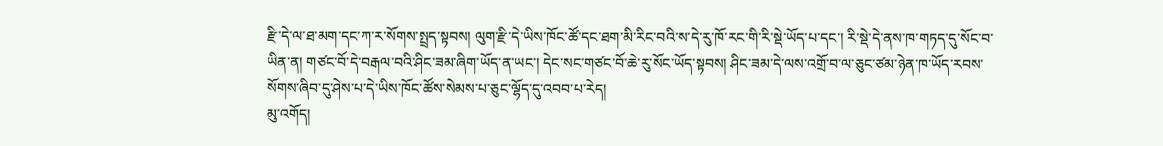རྫི་དེ་ལ་ཐ་མག་དང་ཀ་ར་སོགས་སྤྲད་སྟབས། ལུག་རྫི་དེ་ཡིས་ཁོང་ཚོ་དང་ཐག་མི་རིང་བའི་ས་དེ་རུ་ཁོ་རང་གི་རི་སྡེ་ཡོད་པ་དང་། རི་སྡེ་དེ་ནས་ཁ་གཏད་དུ་སོང་བ་ཡིན་ན། གཙང་བོ་དེ་བརྒལ་བའི་ཤིང་ཟམ་ཞིག་ཡོད་ན་ཡང་། དེང་སང་གཙང་བོ་ཆེ་རུ་སོང་ཡོད་སྟབས། ཤིང་ཟམ་དེ་ལས་འགྲོ་བ་ལ་ཅུང་ཙམ་ཉེན་ཁ་ཡོད་རབས་སོགས་ཞིབ་དུ་ཤེས་པ་དེ་ཡིས་ཁོང་ཚོས་སེམས་པ་ཅུང་ལྷོད་དུ་འབབ་པ་རེད།
མུ་འགོད།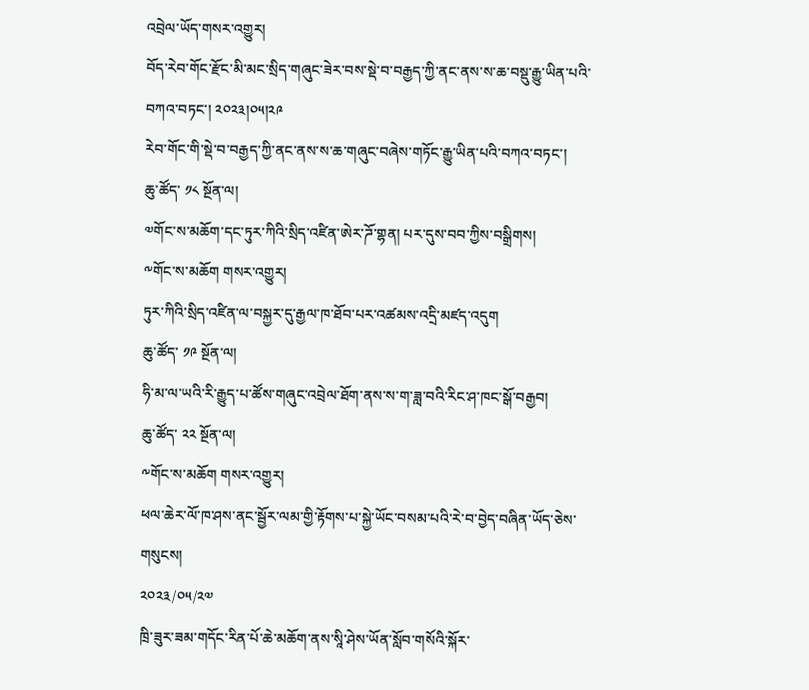འབྲེལ་ཡོད་གསར་འགྱུར།
བོད་རེབ་གོང་རྫོང་མི་མང་སྲིད་གཞུང་ཟེར་བས་སྡེ་བ་བརྒྱད་ཀྱི་ནང་ནས་ས་ཆ་བསྡུ་རྒྱུ་ཡིན་པའི་བཀའ་བཏང་། ༢༠༢༣།༠༥།༢༩
རེབ་གོང་གི་སྡེ་བ་བརྒྱད་ཀྱི་ནང་ནས་ས་ཆ་གཞུང་བཞེས་གཏོང་རྒྱུ་ཡིན་པའི་བཀའ་བཏང་།
ཆུ་ཚོད་ ༡༨ སྔོན་ལ།
༧གོང་ས་མཆོག་དང་ཏུར་ཀིའི་སྲིད་འཛིན་ཨེར་ཌོ་གྷན། པར་དུས་བབ་ཀྱིས་བསྒྲིགས།
༸གོང་ས་མཆོག གསར་འགྱུར།
ཏུར་ཀིའི་སྲིད་འཛིན་ལ་བསྐྱར་དུ་རྒྱལ་ཁ་ཐོབ་པར་འཚམས་འདྲི་མཛད་འདུག
ཆུ་ཚོད་ ༡༩ སྔོན་ལ།
ཧི་མ་ལ་ཡའི་རི་རྒྱུད་པ་ཚོས་གཞུང་འབྲེལ་ཐོག་ནས་ས་ག་ཟླ་བའི་རིང་ཤ་ཁང་སྒོ་བརྒྱབ།
ཆུ་ཚོད་ ༢༢ སྔོན་ལ།
༸གོང་ས་མཆོག གསར་འགྱུར།
ཕལ་ཆེར་ལོ་ཁ་ཤས་ནང་སྦྱོར་ལམ་གྱི་རྟོགས་པ་སྐྱེ་ཡོང་བསམ་པའི་རེ་བ་བྱེད་བཞིན་ཡོད་ཅེས་གསུངས།
༢༠༢༣/༠༥/༢༧
ཁྲི་ཟུར་ཟམ་གདོང་རིན་པོ་ཆེ་མཆོག་ནས་སཱི་ཤེས་ཡོན་སློབ་གསོའི་སྐོར་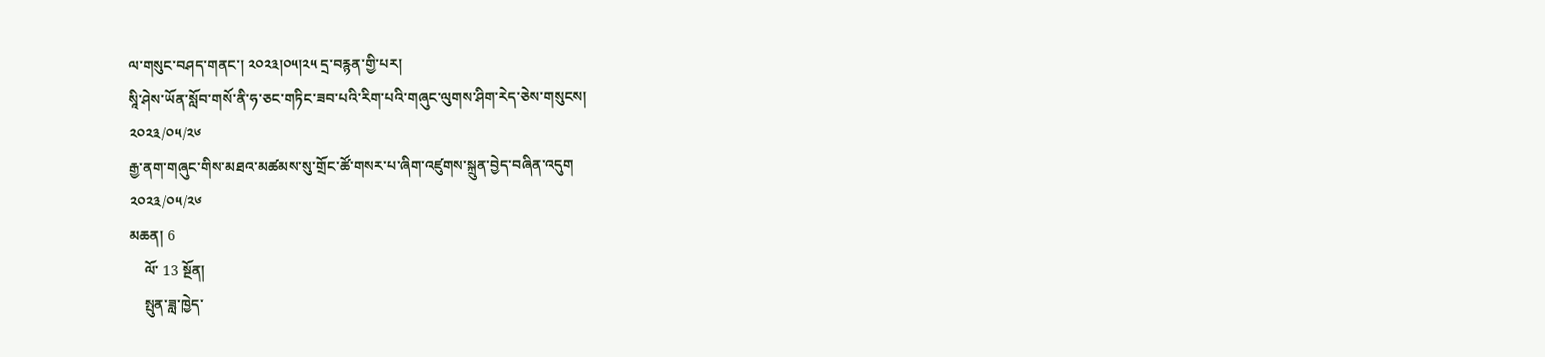ལ་གསུང་བཤད་གནང་། ༢༠༢༣།༠༥།༢༥ དྲ་བརྙན་གྱི་པར།
སཱི་ཤེས་ཡོན་སློབ་གསོ་ནི་ཧ་ཅང་གཏིང་ཟབ་པའི་རིག་པའི་གཞུང་ལུགས་ཤིག་རེད་ཅེས་གསུངས།
༢༠༢༣/༠༥/༢༦
རྒྱ་ནག་གཞུང་གིས་མཐའ་མཚམས་སུ་གྲོང་ཚོ་གསར་པ་ཞིག་འཛུགས་སྐྲུན་བྱེད་བཞིན་འདུག
༢༠༢༣/༠༥/༢༦
མཆན། 6
    ལོ་ 13 སྔོན།
    སྤུན་ཟླ་ཁྱེད་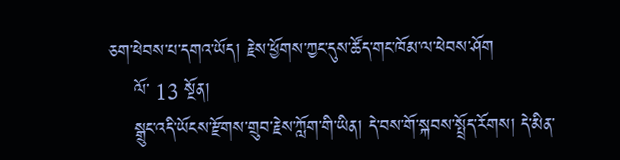ཅག་ཕེབས་པ་དགའ་ཡོད། རྗེས་ཕྱོགས་ཀྱང་དུས་ཚོད་གང་ཁོམ་ལ་ཕེབས་ཤོག
    ལོ་ 13 སྔོན།
    སྒྲུང་འདི་ཡོངས་རྫོགས་གྲུབ་རྗེས་ཀློག་གི་ཡིན། དེ་བས་གོ་སྐབས་སྤྲོད་རོགས། དེ་མིན་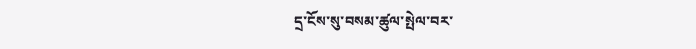དྲ་ངོས་སུ་བསམ་ཚུལ་སྤེལ་བར་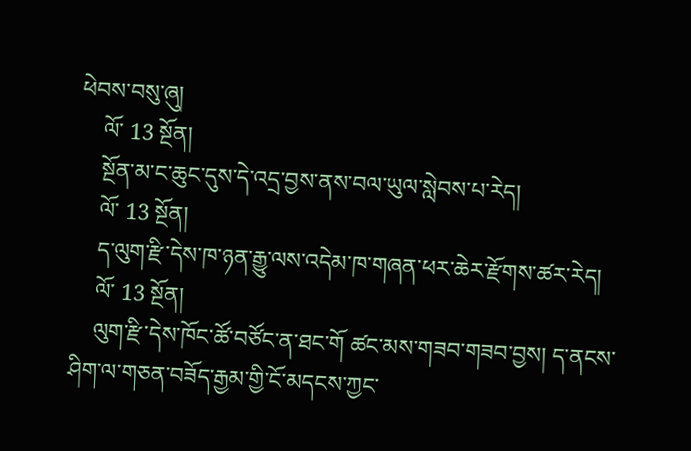ཕེབས་བསུ་ཞུ།
    ལོ་ 13 སྔོན།
    སྔོན་མ་ང་ཆུང་དུས་དེ་འདྲ་བྱས་ནས་བལ་ཡུལ་སླེབས་པ་རེད།
    ལོ་ 13 སྔོན།
    ད་ལུག་རྫི་དེས་ཁ་ཉན་རྒྱུ་ལས་འདེམ་ཁ་གཞན་ཕར་ཆེར་རྫོགས་ཚར་རེད།
    ལོ་ 13 སྔོན།
    ལུག་རྫི་དེས་ཁོང་ཚོ་བཙོང་ན་ཐང་གོ ཚང་མས་གཟབ་གཟབ་བྱས། ད་ནངས་ཤིག་ལ་གཅན་བཟོད་རྒྱམ་གྱི་ངོ་མདངས་ཀྱང་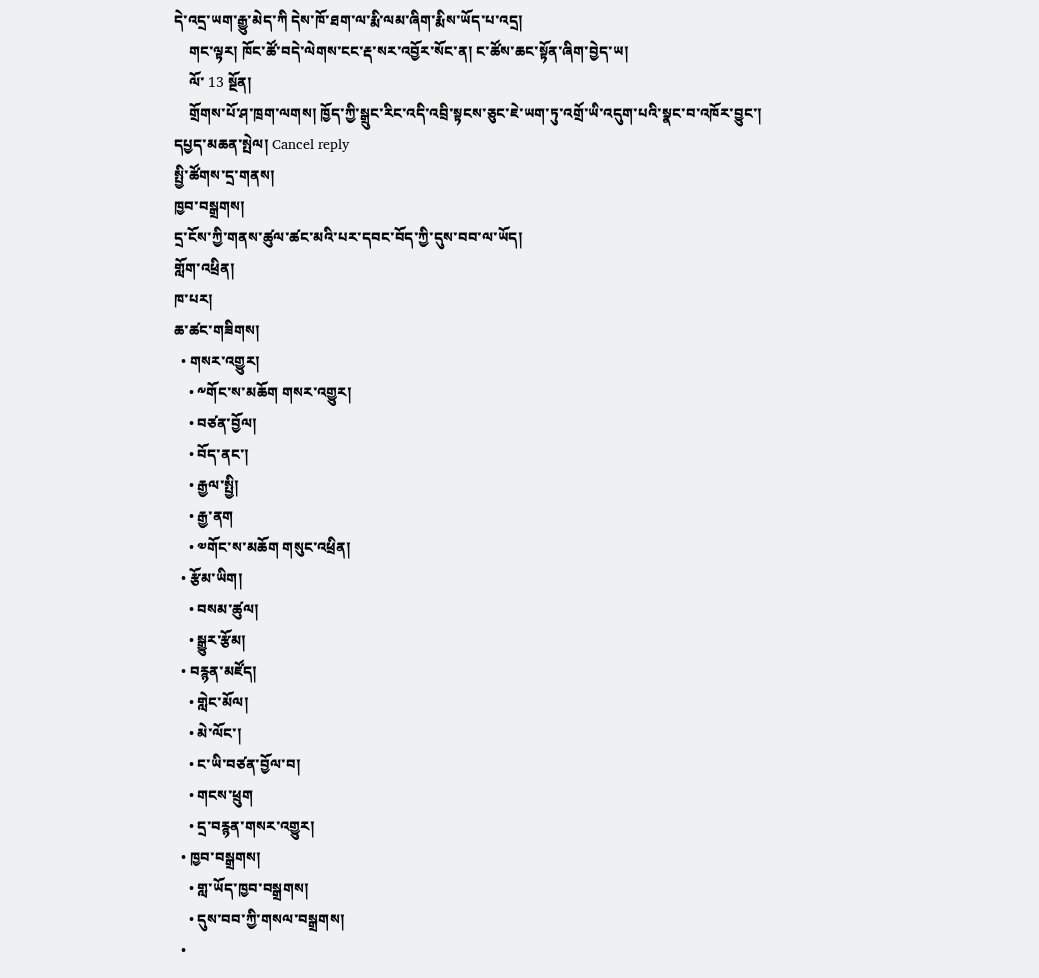དེ་འདྲ་ཡག་རྒྱུ་མེད་ཀི དེས་ཁོ་ཐག་ལ་རྨི་ལམ་ཞིག་རྨིས་ཡོད་པ་འདྲ།
    གང་ལྟར། ཁོང་ཚོ་བདེ་ལེགས་ངང་རྡ་སར་འབྱོར་སོང་ན། ང་ཚོས་ཆང་སྟོན་ཞིག་བྱེད་ཡ།
    ལོ་ 13 སྔོན།
    གྲོགས་པོ་ཤ་ཁྲག་ལགས། ཁྱོད་ཀྱི་སྒྲུང་རིང་འདི་འབྲི་སྟངས་ཅུང་ཇེ་ཡག་ཏུ་འགྲོ་ཡི་འདུག་པའི་སྣང་བ་འཁོར་བྱུང་།
དཔྱད་མཆན་སྤེལ། Cancel reply
སྤྱི་ཚོགས་དྲ་གནས།
ཁྱབ་བསྒྲགས།
དྲ་ངོས་ཀྱི་གནས་ཚུལ་ཚང་མའི་པར་དབང་བོད་ཀྱི་དུས་བབ་ལ་ཡོད།
གློག་འཕྲིན།
ཁ་པར།
ཆ་ཚང་གཟིགས།
  • གསར་འགྱུར།
    • ༸གོང་ས་མཆོག གསར་འགྱུར།
    • བཙན་བྱོལ།
    • བོད་ནང་།
    • རྒྱལ་སྤྱི།
    • རྒྱ་ནག
    • ༧གོང་ས་མཆོག གསུང་འཕྲིན།
  • རྩོམ་ཡིག།
    • བསམ་ཚུལ།
    • སྒྱུར་རྩོམ།
  • བརྙན་མཛོད།
    • གླེང་མོལ།
    • མེ་ལོང་།
    • ང་ཡི་བཙན་བྱོལ་བ།
    • གངས་ཕྲུག
    • དྲ་བརྙན་གསར་འགྱུར།
  • ཁྱབ་བསྒྲགས།
    • གླ་ཡོད་ཁྱབ་བསྒྲགས།
    • དུས་བབ་ཀྱི་གསལ་བསྒྲགས།
  •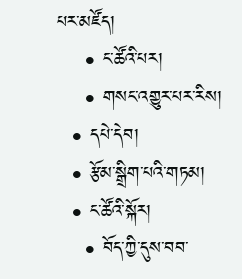པར་མཛོད།
    • ང་ཚོའི་པར།
    • གསང་འགྱུར་པར་རིས།
  • དཔེ་དེབ།
  • རྩོམ་སྒྲིག་པའི་གཏམ།
  • ང་ཚོའི་སྐོར།
    • བོད་ཀྱི་དུས་བབ་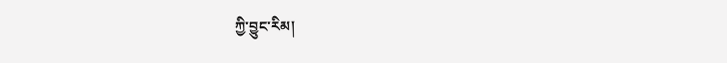ཀྱི་བྱུང་རིམ།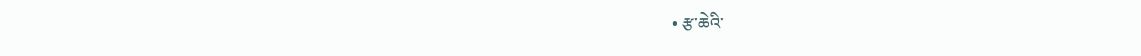• རྩ་ཆེའི་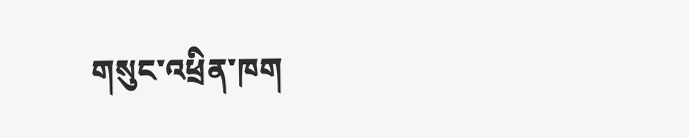གསུང་འཕྲིན་ཁག